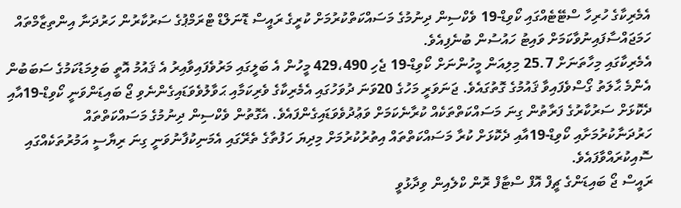އެމެރިކާގެ ހުރިހާ ސްޓޭޓެއްގައި ކޯވިޑް-19 ވެކްސިން ދިނުމުގެ މަސައްކަތްކުރުމަށް ކުރީގެ ރައީސް ޑޮނަލްޑް ޓްރަމްޕުގެ ސަރުކާރުން ހަރުދަނާ އިންތިޒާމްތައް ހަމަޖައްސާފައިނުވާކަމަށް ވައިޓު ހައުސުން ބުނެފިއެވެ.
އެމެރިކާގައި މިހާތަނަށް 25.7 މިލިއަން މީހުންނަށް ކޯވިޑް-19 ޖެހި 429،490 މީހުން އެ ބަލީގައި މަރުވެފައިވާއިރު އެ ޤައުމު އޮތީ ބަލިމަޑުކަމުގެ ސަބަބުން އެންމެ ޙާލަތު ގޯސްވެފައިވާ ޤައުމުގެ ގޮތުގައެވެ. ޖަނަވަރީ މަހުގެ 20ވަނަ ދުވަހުގައި އެމެރިކާގެ ވެރިކަމާއި ޙަވާލުވެވަޑައިގެންނެވި ޖޯ ބައިޑަންވަނީ ކޯވިޑް-19އާއި ދެކޮޅަށް ސަރުކާރުގެ ފަރާތުން ގިނަ މަސައްކަތްތަކެއް ކުރާނެކަމަށް ވަޢުދުވެވަޑައިގެންފައެވެ. އެގޮތުން ވެކްސިން ދިނުމުގެ މަސައްކަތްތައް ހަރުދަނާކުރުމަށާއި ކޯވިޑް-19އާއި ދެކޮޅަށް ކުރާ މަސައްކަތްތައް އިތުރުކުރުމަށް މިދިޔަ ހަފުތާގެ ތެރޭގައި އެމަނިކުފާނުވަނީ ގިނަ ރިޔާސީ އަމުރުތަކެއްގައި ސޮއިކުރައްވާފައެވެ.
ރައީސް ޖޯ ބައިޑަންގެ ޗީފް އޮފް ސްޓާފް ރޮން ކްލެއިން ވިދާޅުވީ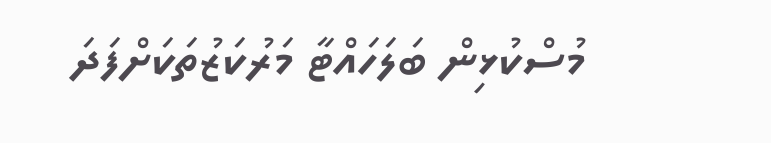މުސްކުޅިން ބަލަހައްޓާ މަރުކަޒުތަކަށްފަދަ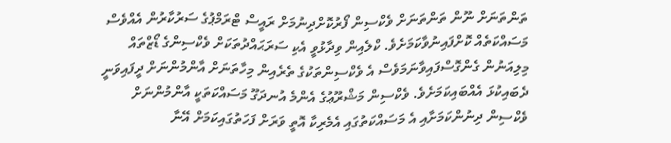ތަންތަނަށް ނޫން ތަންތަނަށް ވެކްސިން ފޯރުކޮށްދިނުމަށް ރައީސް ޓްރަމްޕުގެ ސަރުކާރުން އެއްވެސް މަސައްކަތެއް ކޮށްފައިނުވާކަމަށެވެ. ކްލެއިން ވިދާޅުވީ އެކި ސަރަޙައްދުތަކަށް ވެކްސިންގެ ޑޯޒްތައް މިލިއަނުން ގެންގޮސްފައިވާނަމަވެސް އެ ވެކްސިންތަކުގެ ތެރެއިން މިހާތަނަށް އާންމުންނަށް ދީފައިވަނީ ދެބައިކުޅަ އެއްބައިކަމަށެވެ. ވެކްސިން މަޝްރޫޢުގެ އެންމެ އުނދަގޫ މަސައްކަތަކީ އާންމުންނަށް ވެކްސިން ދިނުންކަމަށާއި އެ މަސައްކަތުގައި އެމެރިކާ އޮތީ ވަރަށް ފަހަތުގައިކަމަށް އޭނާ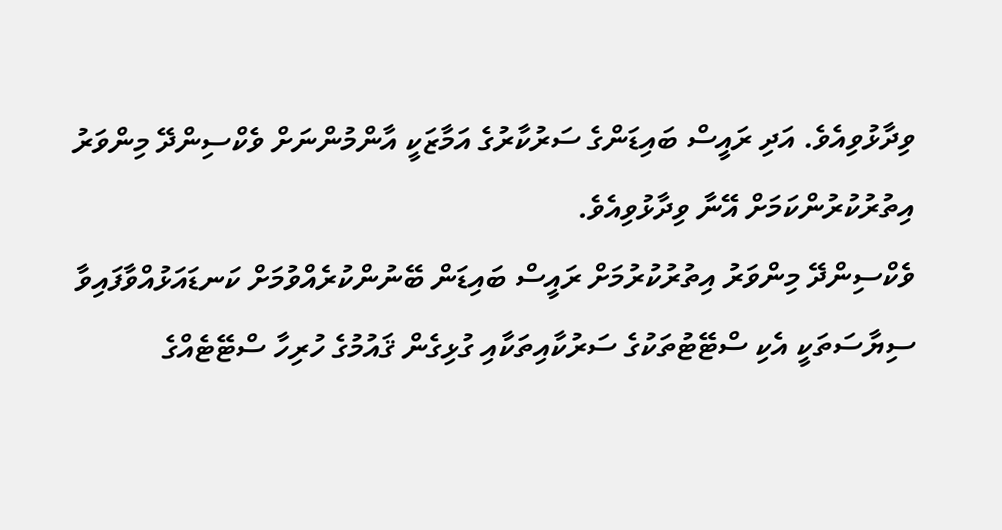ވިދާޅުވިއެވެ. އަދި ރައީސް ބައިޑަންގެ ސަރުކާރުގެ އަމާޒަކީ އާންމުންނަށް ވެކްސިންދޭ މިންވަރު އިތުރުކުރުންކަމަށް އޭނާ ވިދާޅުވިއެވެ.
ވެކްސިންދޭ މިންވަރު އިތުރުކުރުމަށް ރައީސް ބައިޑަން ބޭނުންކުރެއްވުމަށް ކަނޑައަޅުއްވާފައިވާ ސިޔާސަތަކީ އެކި ސްޓޭޓުތަކުގެ ސަރުކާއިތަކާއި ގުޅިގެން ޤައުމުގެ ހުރިހާ ސްޓޭޓެއްގެ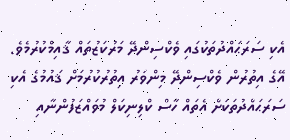އެކި ސަރަޙައްދުތަކުގައި ވެކްސިންދޭ މަރުކަޒުތައް ޤާއިމްކުރުމެވެ. އޭގެ އިތުރުން ވެކްސިންދޭ މިންވަރު އިތުރުކުރުމަށް ޤައުމުގެ އެކި ސަރަޙައްދުތަކަށް އެތައް ހާސް ކްލިނިކަލް މުވައްޒަފުންނާއި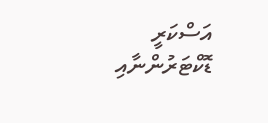އަސްކަރީ ޑޮކްޓަރުންނާއި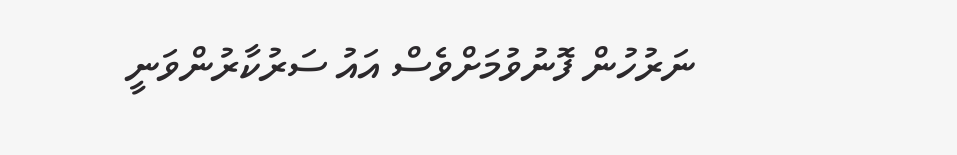ނަރުހުން ފޮނުވުމަށްވެސް އައު ސަރުކާރުންވަނީ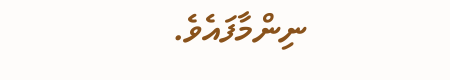ނިންމާފައެވެ.